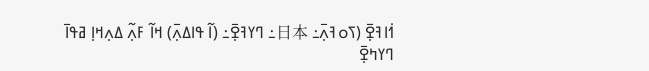ߗ߭ߊߔߐ߲߫ (ߖߋߔߍ߲߫߸ 日本߸ ߣߌߔߐ߲߫߸ (ߊ߬ ߟߊߡߍ߲߫) ߞߊ߬ ߓߍ߲߬ ߡߍ߲ߞߊ߲ ߥߟߊ߫ ߣߌߤߐ߲߫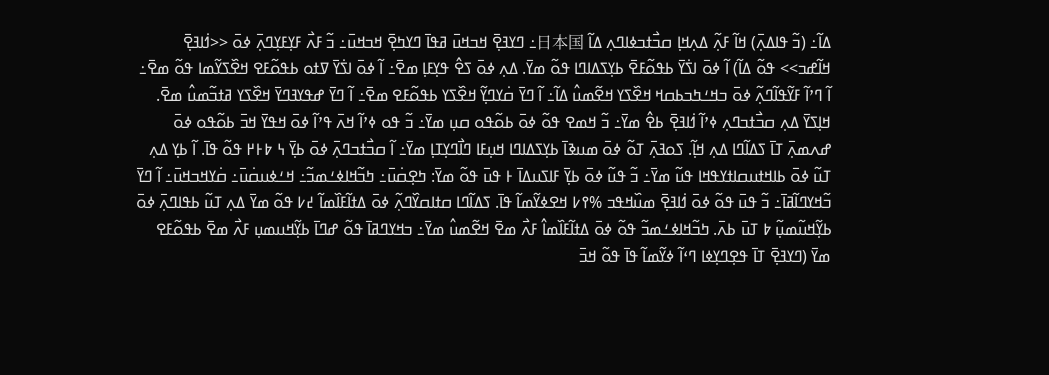ߡߊ߬߸ (ߏ߬ ߟߊߡߍ߲߫) ߞߊ߬ ߓߍ߲߬ ߡߍ߲ߞߊ߲ ߛߏ߯ߙߏߦߊߣߍ߲ ߡߊ߬ 日本国߸ ߣߌߔߐ߲߫ ߞߏߞߎ߫ ߥߟߊ߫ ߣߌߤߐ߲߫ ߞߏߞߎ߫߸ ߏ߬ ߓߍ߯ ߓߌ߲ߓߌ߲ߣߍ߲߫ ߦߋ߫ <<ߗ߭ߊߔߐ߲߫ ߞߊ߬ߝߏ>> ߟߋ߬ ߡߊ߬) ߊ߬ ߦߋ߫ ߊߖ߭ߌ߫ ߕߟߋ߬ߓߐ߫ ߕߌ߲ߖߡߊߣߊ ߟߋ߬ ߘߌ߫. ߡߍ߲ ߦߋ߫ ߖߐ߮ ߟߌ߲ߓߊ߲ ߘߐ߫߸ ߊ߬ ߦߋ߫ ߊߖ߭ߌ߫ ߜߙߋ ߕߟߋ߬ߓߐ ߞߐ߰ߖߌ߬ߘߊ ߟߋ߬ ߘߐ߫߸ ߊ߬ ߣߴߊ߬ ߓߌ߬ߟߊ߬ߣߍ߲߬ ߦߋ߫ ߏߞߑߤߏߕߛߞ ߞߐ߰ߖߌ ߞߐ߬ߘߎ߮ ߡߊ߬߸ ߊ߬ ߣߌ߫ ߛ߭ߌߣߌ߲߬ ߞߐ߰ߖߌ ߕߟߋ߬ߓߐ ߘߐ߫߸ ߊ߬ ߣߌ߫ ߝߟߌߔߣߌ߫ ߞߐ߰ߖߌ ߥߙߏ߬ߘߎ߮ ߘߐ߫. ߞߊ߲ߖߌ߫ ߡߍ߲ ߛߏ߯ߙߏߣߍ߲ ߦߴߊ߬ ߗ߭ߊߔߐ߲߫ ߕߐ߮ ߘߌ߫߸ ߏ߬ ߞߘߐ ߟߋ߬ ߦߋ߫ ߕߋ߬ߟߋ ߛߎ߲ ߘߌ߫߸ ߏ߬ ߟߋ ߦߴߊ߬ ߞߍ߫ ߟߴߊ߬ ߦߋ߫ ߞߟߌ߫ ߞߏ߫ ߕߋ߬ߟߋ ߦߋ߫ ߝߍߘߍ߲߫ ߠߊ߫ ߖߡߊ߬ߣߊ ߡߍ߲ ߞߊ߲߬. ߖߋߔߍ߲߫ ߠߋ߬ ߦߋ߫ ߘߎߢߊ߫ ߕߌ߲ߖߡߊߣߊ ߞߎ߲ߓߊ ߣߊ߯ߣߌ߲ߠߊ߲ ߘߌ߫߸ ߊ߬ ߛߏ߯ߙߏߣߍ߲߫ ߦߋ߫ ߕߌ߲߫ ߆ ߈߅߂ ߟߋ߬ ߟߊ߫. ߊ߬ ߕߌ߲ ߡߍ߲ ߠߎ߬ ߦߋ߫ ߕߊߞߙߎߛߊߙߌߟߞߊ ߟߎ߬ ߘߌ߫߸ ߏ߬ ߟߎ߬ ߦߋ߫ ߕߌ߲߫ ߓߊߖߎߡߊ߫ ߅ ߟߎ߫ ߟߋ߬ ߘߌ߫: ߤߐ߲ߛ߭ߎ߫߸ ߤߏ߬ߞߊߦߑߘߏ߬߸ ߞߑߦߎߛ߭ߎ߫߸ ߛ߭ߌߞߏߞߎ߫߸ ߊ߬ ߣߌ߫ ߏ߬ߞߌߣߊ߬ߥߊ߫߸ ߏ߬ ߟߎ߫ ߟߋ߬ ߦߋ߫ ߗ߭ߊߔߐ߲߫ ߘߎ߰ߞߟߏ %߉߇ ߞߐߦߌ߬ߘߊ߬ ߟߊ߫. ߖߡߊ߬ߣߊ ߛߙߊߛߌ߰ߣߍ߲߬ ߦߋ߫ ߡߙߊ߬ߓߊ߰ߘߊ߬ ߄߇ ߟߋ߬ ߘߌ߫ ߡߍ߲ ߠߎ߬ ߕߟߊߣߍ߲߫ ߦߋ߫ ߕߌ߲߬ߞߎ߬ߘߎ߲߬ ߈ ߠߎ߫ ߕߍ߫. ߤߏ߬ߞߊߦߑߘߏ߬ ߟߋ߬ ߦߋ߫ ߡߙߊ߬ߓߊ߰ߘߊ߮ ߓߍ߯ ߘߐ߫ ߞߐ߬ߘߎ߮ ߘߌ߫߸ ߏߞߌߣߥߊ߫ ߟߋ߬ ߝߣߊ߫ ߕߌ߲߬ߞߎߘߎ߲ ߓߍ߯ ߘߐ߫ ߕߟߋ߬ߓߐ ߘߌ߫ (ߣߌߔߐ߲߫ ߠߊ߫ ߟߐ߲ߣߌ߲ߦߊ ߣߵߊ߬ ߦߌ߬ߘߊ߬ ߟߊ߫ ߟߋ߬ ߞߏ߫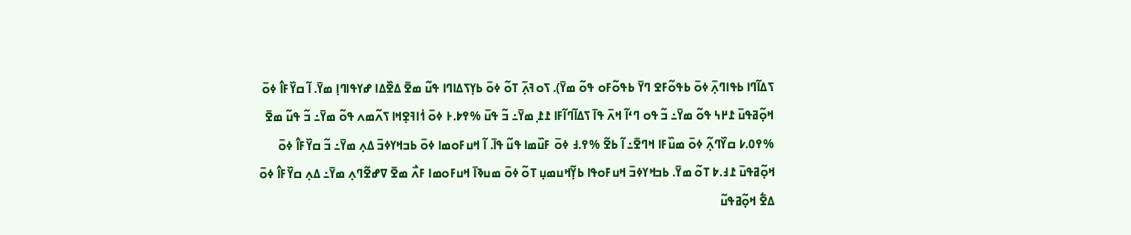ߖߡߊ߬ߣߊ ߕߟߊߣߍ߲߫ ߦߋ߫ ߕߟߋ߬ߓߐ ߣߌ߫ ߕߟߋ߬ߓߋ ߟߋ߬ ߘߌ߫). ߖߋߔߍ߲߫ ߠߋ߬ ߦߋ߫ ߕߌ߲ߖߡߊߣߊ ߟߎ߬ ߘߐ߫ ߡߐ߰ߡߊ ߝߌߟߊߣߊ߲ ߘߌ߫. ߊ߬ ߛߌ߰ߓߊ߮ ߦߋ߫ ߞߋ߲߬ߥߟߎ߫ ߁߂߆ ߟߋ߬ ߘߌ߫߸ ߏ߬ ߟߋ ߣߵߊ߬ ߞߍ߫ ߟߊ߫ ߖߡߊ߬ߣߊ߬ߓߊ ߁߁߲ ߘߌ߫߸ ߏ߬ ߟߎ߫ %߉߈.߅ ߦߋ߫ ߗ߭ߊߔߐ߲ߞߊ ߖߍ߬ߘߍ ߟߋ߬ ߘߌ߫߸ ߏ߬ ߟߎ߬ ߘߐ߫ %߉߀.߇ ߛߌ߰ߣߍ߲߬ ߦߋ߫ ߘߎ߰ߓߊ ߞߣߐ߫߸ ߊ߬ ߕߐ߬ %߉.߃ ߦߋ߫ ߓߎ߰ߘߊ ߟߎ߬ ߟߊ߫. ߊ߬ ߞߎߓߋߘߊ ߦߋ߫ ߕߏߞߌߦߏ߫ ߡߍ߲ ߘߌ߫߸ ߏ߬ ߛߌ߰ߓߊ߮ ߦߋ߫ ߞߋ߲߬ߥߟߎ߫ ߁߃.߈ ߠߋ߬ ߘߌ߫. ߕߏߞߌߦߏ߫ ߞߎߓߋߟߊ ߕߌ߲߬ߞߎߘߎ߲ ߠߋ߬ ߦߋ߫ ߘߎߢߊ߫ ߞߎߓߋߘߊ ߓߍ߯ ߘߐ߫ ߜߝߐ߬ߣߍ߲ ߘߌ߫߸ ߡߍ߲ ߛߌ߰ߓߊ߮ ߦߋ߫ ߡߐ߱ ߞߋ߲߬ߥߟߎ߬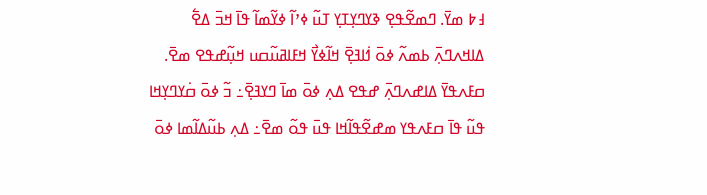߃߈ ߘߌ߫. ߣߘߐ߬ߟߐ߲ ߢߌߣߌ߲ߠߌ߲ ߠߎ߬ ߦߴߊ߬ ߦߌ߬ߘߊ߬ ߟߊ߫ ߞߏ߫ ߡߐ߱ ߡߊߞߍߣߍ߲߫ ߕߘߍ߬ ߦߋ߫ ߗ߭ߊߔߐ߲߫ ߞߊ߬ߦߌ߯ ߞߓߊߥߎ߬ߛߎ ߞߎ߲߬ߝߟߐ ߘߐ߫. ߛߓߍߟߌ߫ ߡߊߝߍߣߍ߲߫ ߝߟߐ ߡߍ߲ ߦߋ߫ ߘߊ߫ ߣߌߔߐ߲߫߸ ߏ߬ ߦߋ߫ ߛ߭ߌߣߌ߲ߞߊ ߟߎ߬ ߟߊ߫ ߛߓߍߟߌ ߘߝߐ߬ߟߊ߬ߞߊ ߟߎ߫ ߟߋ߬ ߘߐ߫߸ ߡߍ߲ ߕߎ߬ߡߊ߬ߘߊ ߦߋ߫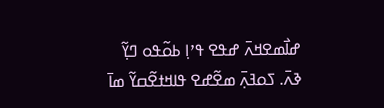ߝߊ߯ߘߐߞߍ߫ ߝߟߐ ߟߴߊ߲ ߕߋ߬ߟߋ ߣߌ߲߬ ߢߍ߫. ߖߋߔߍ߲߫ ߘߐ߬ߝߐ ߟߊߞߙߐ߬ߛߌ߬ ߘߊ߫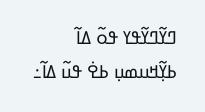ߣߌ߬ߣߌ߬ߟߌ ߟߋ߬ ߡߊ߬ ߕߌ߲߬ߞߎߘߎ߲ ߕߐ߭ ߟߎ߬ ߡߊ߬߸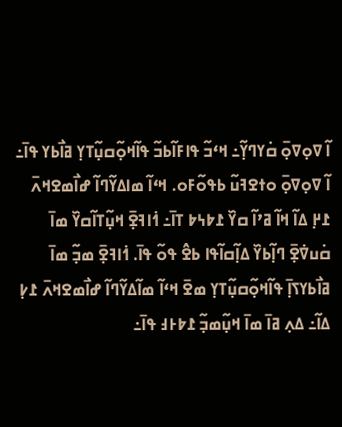ߊ߬ ߜߋ߲ߜߋ߲߫ ߛ߭ߌߣߌ߲߬߸ ߞߵߏ߬ ߟߊߓߊ߬ߕߏ߬ ߟߊ߬ߞߋ߲߬ߛߎ߲߬ߠߌ߲ ߥߊ߯ߕߌ ߟߊ߫߸ ߊ߬ ߜߋ߲ߜߋ߲߫ ߋߙߐߔߎ߬ ߕߟߋ߬ߓߋ. ߞߵߊ߬ ߘߊߡߌ߬ߣߊ߬ ߝߊ߯ߘߐߞߍ߫ ߁߂߲ ߡߊ߬ ߞߊ߬ ߥߴߊ߬ ߛߌ߰ ߁߈߆߈ ߠߊ߫߸ ߗ߭ߊߔߐ߲߫ ߞߎ߲߬ߠߊ߬ߛߌ߰ ߘߊ߫ ߛ߭ߎߜ߭ߐ߲߫ ߣߊ߲߬ߕߌ߰ ߡߊ߲߬ߛߊ߬ߟߊ ߕߐ߮ ߟߋ߬ ߟߊ߫. ߗ߭ߊߔߐ߲߫ ߘߏ߲߬ ߘߊ߫ ߥߊ߯ߕߌߖߊ߲߫ ߟߊ߬ߞߋ߲߬ߛߎ߲߬ߠߌ߲ ߘߐ߫ ߞߵߊ߬ ߘߊ߬ߡߌ߬ߣߊ߬ ߝߊ߯ߘߐߞߍ߫ ߁߇߲ ߡߊ߬߸ ߡߍ߲ ߥߊ߫ ߘߊ߫ ߞߎ߲߬ߘߏ߲߬ ߁߈߅߃ ߟߊ߫߸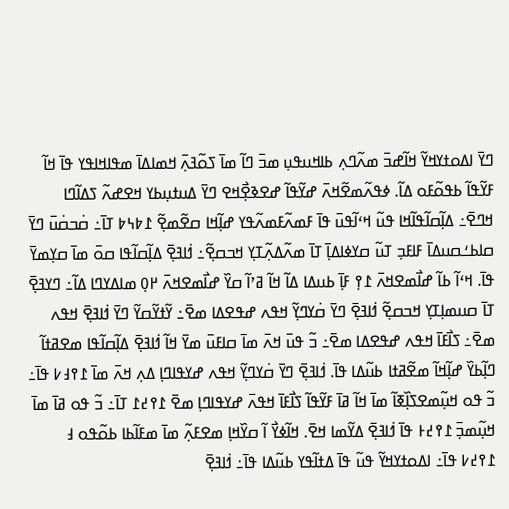ߣߌ߫ ߊߡߋߙߌߞߌ߬ ߞߊ߬ߝߏ߫ ߘߍ߬ߣߍ߲ ߕߊߞߎߟߎ߲ ߘߏ߫ ߣߊ߬ ߘߊ߫ ߖߋ߬ߔߍ߲߫ ߞߘߊߡߊ߫ ߘߟߊߞߊߟߌ ߟߊ߫ ߞߊ߬ ߓߌ߬ߟߊ߬ ߕߟߋ߬ߓߋ ߡߊ߬. ߦߟߍ߬ߘߐ߬ߞߍ߫ ߝߌ߬ߟߊ߬ ߝߐߢߐ߲߯ߞߐ ߣߌ߫ ߡߎߙߎ߲ߕߌ ߞߐߝߍ߬ ߖߡߊ߬ߣߊ ߞߣߐ߫߸ ߡߊ߲߬ߛߊ߬ߟߊ߬ߞߊ ߟߎ߬ ߞߵߊ߬ߟߎ߫ ߟߊ߫ ߓߘߍ߬ߓߘߍ߬ߟߌ ߝߊ߲߬ߞߊ ߛߐ߬ߘߐ߲߬ ߁߈߆߈ ߠߊ߫߸ ߛ߭ߏߛ߭ߎ߫ ߣߌ߫ ߛߊߕߑߛߎߡߊ߫ ߓߊߓߏ߲ ߠߎ߬ ߛߌߦߊߡߊ߲߫ ߠߊ߫ ߘߍ߬ߡߍ߲߬ߠߌ߲ ߞߏߛߐ߲߬߸ ߗ߭ߊߔߐ߲߫ ߡߊ߲߬ߛߊ߬ߟߊ ߛߋ߫ ߘߊ߫ ߛߌ߲ߘߌ߫ ߟߊ߫. ߞߵߊ߬ ߕߊ߬ ߝߊ߯ߘߐߞߍ߫ ߁߉߲ ߓߊ߲߫ ߕߎߡߊ ߡߊ߬ ߞߊ߬ ߥߴߊ߬ ߛߌ߰ ߝߊ߯ߘߐߞߍ߫ ߂߀߲ ߘߊߡߌߣߊ ߡߊ߬߸ ߣߌߔߐ߲߫ ߠߊ߫ ߛߎߘߊ߲ߠߌ߲ ߞߏߛߐ߲߬ ߗ߭ߊߔߐ߲߫ ߣߌ߫ ߛ߭ߌߣߌ߲߬ ߞߟߍ ߝߟߐߡߊ ߘߐ߫߸ ߌ߬ߙߌ߬ߛߌ߬ ߣߌ߫ ߗ߭ߊߔߐ߲߫ ߞߟߍ ߘߐ߫߸ ߖߊ߯ߓߊ߫ ߞߟߍ ߝߟߐߡߊ ߘߐ߫߸ ߏ߬ ߟߎ߫ ߞߍ߫ ߘߊ߫ ߛߊߓߎ߫ ߘߌ߫ ߞߊ߬ ߗ߭ߊߔߐ߲߫ ߡߊ߲߬ߛߊ߬ߟߊ ߘߐߥߙߊ߬ ߣߊ߲߬ߕߌ߰ ߝߊ߲߬ߞߊ߬ ߘߐ߬ߥߙߊ ߕߎ߬ߡߊ ߟߊ߫. ߗ߭ߊߔߐ߲߫ ߣߌ߫ ߛ߭ߌߣߌ߲߬ ߞߟߍ ߝߌߟߊߣߊ߲ ߡߍ߲ ߞߍ߫ ߘߊ߫ ߁߉߃߇ ߟߊ߫߸ ߏ߬ ߟߋ ߞߎ߲߬ߘߐߖߊ߲߰ߧߊ߬ ߘߊ߫ ߞߊ߬ ߥߊ߫ ߓߌ߬ߟߊ߬ ߖߊ߯ߓߊ߫ ߞߟߍ߫ ߝߌߟߊߣߊ߲ ߘߐ߫ ߁߉߄߁ ߠߊ߫߸ ߏ߬ ߟߋ ߥߊ߫ ߘߊ߫ ߞߎ߲߬ߘߏ߲߫ ߁߉߄߅ ߟߊ߫ ߗ߭ߊߔߐ߲߫ ߡߌ߬ߘߊ ߞߐ߫. ߞߊ߬ߦߌ߯ ߊ߬ ߛߌ߰ߞߊ߲ ߘߐߓߍ߲߬ ߘߊ߫ ߘߓߊ߬ߕߊ ߕߋ߬ߟߋ ߃ ߁߉߄߇ ߟߊ߫߸ ߊߡߋߙߌߞߌ߬ ߟߎ߬ ߟߊ߫ ߡߙߊ߬ߟߌ ߕߎ߬ߡߊ ߟߊ߫߸ ߗ߭ߊߔߐ߲߫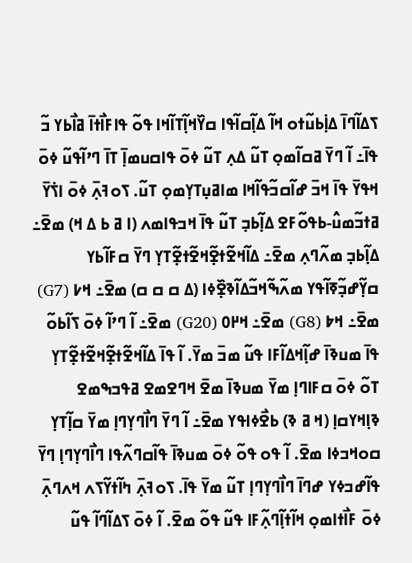ߖߡߊ߬ߣߊ߫ ߡߊ߲߭ߕߎ߬ߙߋ ߞߊ߬ ߡߊ߲߬ߛߊ߬ߟߊ ߛߌ߰ߞߊ߲߬ߠߊ߬ߞߊ ߟߋ߬ ߟߊߓߊ߯ߙߊ߫ ߥߊ߯ߕߌ ߏ߬ ߟߊ߫߸ ߊ߬ ߣߌ߫ ߥߛߊ߬ߘߋ߲ ߠߎ߬ ߡߍ߲ ߠߎ߬ ߦߋ߫ ߟߊߛߎߘߊ߲߫ ߠߊ߫ ߣߴߊ߬ߟߎ߬ ߦߋ߫ ߞߟߌ߫ ߟߊ߫ ߞߏ߫ ߝߊ߬ߛߏ߬ߟߊ߬ߞߊ ߘߊߥߎ߲ߠߌ߲ߘߋ߲ ߠߎ߬. ߖߋߔߍ߲߫ ߦߋ߫ ߊߖ߭ߌ߫ ߥߙߏ߬ߘߎ߮-ߕߟߋ߬ߓߐ ߡߊ߲߬ߕߏ߲ ߠߎ߬ ߟߊ߫ ߞߏߟߊߘߍ (ߊ ߥ ߕ ߡ ߞ) ߘߐ߫߸ ߡߊ߲߬ߕߏ߲ ߘߍ߬ߣߍ߲ ߘߐ߫߸ ߡߊ߬ߞߐ߬ߙߐ߲߬ߞߐ߬ߙߐ߲߬ߠߌ߲ ߣߌ߫ ߛߓߊ߬ߕߌ ߛߌ߲߬ߝߏ߲߬ߧߊ߬ߟߌ ߘߍ߬ߒ߬ߞߏ߬ߡߊ߬ߢߐ߲߰ߦߊ (ߡ ߛ ߛ ߛ) ߘߐ߫߸ ߞ߇ (G7) ߘߐ߫߸ ߞ߈ (G8) ߘߐ߫߸ ߞ߂߀ (G20) ߘߐ߫߸ ߊ߬ ߣߴߊ߬ ߦߋ߫ ߖߊ߬ߕߋ߬ ߟߊ߫ ߘߎߢߊ߫ ߝߊ߲߬ߞߡߊ߬ߓߊ ߟߎ߬ ߘߏ߫ ߘߌ߫. ߊ߬ ߟߊ߫ ߡߊ߬ߞߐ߬ߙߐ߲߬ߞߐ߬ߙߐ߲߬ߠߌ߲ ߠߋ߬ ߦߋ߫ ߛߓߊߣߊ߲ ߘߌ߫ ߘߎߢߊ߫ ߘߐ߫ ߞߣߐߘߐ ߥߟߏߒߘߐ ߢߊ߲ߞߌߛߊ߲ (ߞ ߥ ߢ) ߕߐ߯ߦߊߟߌ ߘߐ߫߸ ߊ߬ ߣߌ߫ ߣߊ߯ߣߌ߲ߣߊ߲ ߘߌ߫ ߛߊ߲߬ߠߌ߲ ߛߋߞߏߦߊ ߘߐ߫. ߊ߬ ߟߋ ߟߋ߬ ߦߋ߫ ߘߎߢߊ߫ ߟߊ߬ߛߣߍ߬ߟߊ ߣߊ߯ߣߌ߲ߣߊ߲ ߣߌ߫ ߟߊ߬ߝߏߦߌ ߝߣߊ߫ ߣߊ߯ߣߌ߲ߣߊ߲ ߠߎ߬ ߘߌ߫ ߟߊ߫. ߖߋߔߍ߲߫ ߤߊ߬ߙߌ߬ߖߍ ߞߍߣߍ߲߫ ߦߋ߫ ߓߊ߯ߙߊߘߋ߲ ߞߊ߬ߙߊ߲߬ߣߍ߲߬ߓߊ ߟߎ߬ ߟߋ߬ ߘߐ߫. ߊ߬ ߦߋ߫ ߖߡߊ߬ߣߊ߬ ߟߎ߬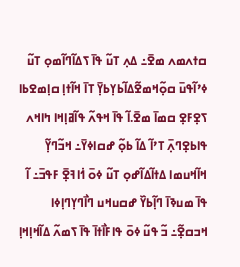ߛߙߍߘߍ ߘߐ߫߸ ߡߍ߲ ߠߎ߬ ߟߊ߫ ߖߡߊ߬ߣߊ߬ߘߋ߲ ߠߎ߬ ߦߴߊ߬ߟߎ߫ ߛߋ߲߬ߞߘߐ߬ߡߊ߬ߕߌ߲ߕߌ߲߫ ߠߊ߫ ߞߊ߬ߙߊ߲ ߛߊ߲ߘߐߕߊ ߖߐ߲ߓߐ߲ ߛߘߊ߫ ߘߐ߫.ߊ߬ ߟߊ߫ ߞߟߍ߬ ߟߊ߬ߥߊ߲ߞߊ ߤߊߞߍ ߟߊߕߐ߲ߣߍ߲߫ ߠߴߊ߬ ߡߊ߬ ߕߋ߲߬ ߝߛߊߦߌ߫߸ ߞߏ߬ߣߌ߲߬ ߞߊ߬ߞߎߘߊ ߡߙߊ߬ߡߊ߬ߝߋ߲ ߠߎ߬ ߦߋ߫ ߗ߭ߊߔߐ߲߫ ߓߟߏ߫߸ ߊ߬ ߟߊ߫ ߘߎߢߊ߫ ߣߊ߲߬ߕߌ߰ ߝߛߎߞߎ ߣߊ߯ߣߌ߲ߣߊ߲ߦߊ ߞߏߛߐ߲߬߸ ߏ߬ ߟߎ߬ ߦߋ߫ ߟߊߓߊ߯ߙߊ߫ ߟߊ߫ ߖߘߍ߬ ߡߊ߬ߞߊ߲ߞߊ߲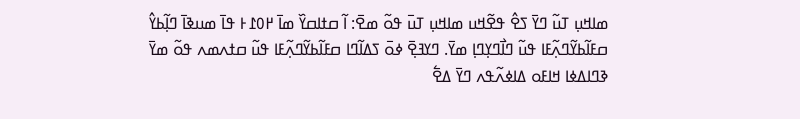ߘߊߞߎ߲ ߠߎ߬ ߣߌ߫ ߖߐ߮ ߟߐ߬ߞߎ ߘߊߞߎ߲ ߠߎ߫ ߟߋ߬ ߘߐ߫: ߊ߬ ߛߙߊߛߌ߰ ߘߊ߫ ߂߀߁߅ ߟߊ߫ ߘߎߢߊ߫ ߣߊ߲߬ߕߌ߮ ߛߓߊ߬ߕߌ߬ߣߍ߲߬ߓߊ ߟߎ߬ ߣߊ߯ߣߌ߲ߣߊ߲ ߘߌ߫. ߣߌߔߐ߲߫ ߦߋ߫ ߖߡߊ߬ߣߊ ߛߓߊ߬ߕߌ߬ߣߍ߲߬ߓߊ ߟߎ߬ ߛߙߍߘߍ ߟߋ߬ ߘߌ߫ ߢߣߊߡߦߊ ߞߊߓߋ ߡߊߦߍ߬ߟߍ ߣߌ߫ ߡߐ߱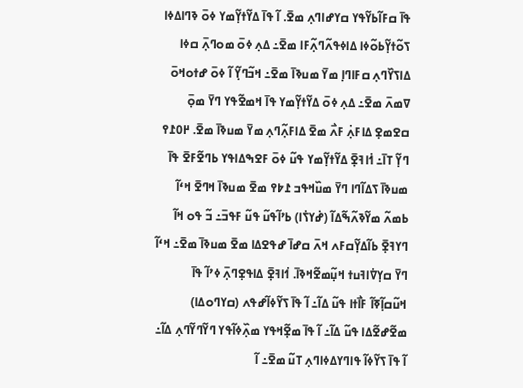ߟߊ߫ ߛߓߊ߬ߕߌ߬ߟߌ ߛߌߝߊߣߍ߲ ߘߐ߫. ߊ߬ ߟߊ߫ ߡߌ߬ߙߌ߲߬ߘߌ ߦߋ߫ ߢߣߊߡߦߊ ߖߋ߬ߙߌ߲߬ߕߋ߬ߦߊ ߡߊߦߟߍ߬ߣߍ߲߬ߓߊ ߘߐ߫߸ ߡߍ߲ ߦߋ߫ ߘߋߣߍ߲߫ ߛߦߊ ߡߊߖߌ߰ߣߍ߲ ߛߓߊߣߊ߲ ߘߌ߫ ߘߎߢߊ߫ ߘߐ߫߸ ߞߏ߬ߣߌ߲߬ ߊ߬ ߦߋ߫ ߝߙߋߞߋ߫ ߜߘߍ߫ ߘߐ߫߸ ߡߍ߲ ߦߋ߫ ߡߌ߬ߙߌ߲߬ߘߌ ߟߊ߫ ߞߘߐ߬ߟߌ ߣߌ߫ ߘߋ߲߫ ߛߐߘߐ߲ ߡߊߓߍ߲߭ ߓߍ߯ ߘߐ߫ ߡߊߓߍ߲߬ߣߍ߲ ߘߌ߫ ߘߎߢߊ߫ ߘߐ߫. ߂߀߁߉ ߣߌ߲߬ ߠߊ߫߸ ߗ߭ߊߔߐ߲߫ ߡߌ߬ߙߌ߲߬ߘߌ ߟߎ߬ ߦߋ߫ ߓߐߒߡߊߟߌ ߕߣߐ߬ߓߐ߫ ߟߊ߫ ߘߎߢߊ߫ ߖߡߊ߬ߣߊ ߣߌ߫ ߘߎ߰ߞߟߏ ߁߈߉ ߘߐ߫ ߘߎߢߊ߫ ߞߣߐ߫ ߞߵߊ߬ ߕߘߍ߬ ߘߌ߬ߢߍ߬ߒ߬ߡߊ߬ (ߝ߭ߌߖ߭ߊ) ߕߴߊ߬ߟߎ߬ ߟߎ߬ ߓߟߏ߫߸ ߏ߬ ߟߋ ߞߊ߬ ߣߌߔߐ߲߫ ߕߊ߬ߡߌ߲߬ߛߓߍ ߞߍ߫ ߛߝߊ߫ ߝߟߐߡߊ ߘߐ߫ ߘߎߢߊ߫ ߘߐ߫߸ ߞߵߊ߬ ߣߌ߫ ߛߌ߲ߜ߭ߊߔߎߙ ߞߎ߲߬ߘߐ߬ߞߢߊ߫. ߗ߭ߊߔߐ߲߫ ߡߊߟߐ߲ߣߍ߲߫ ߦߴߊ߬ ߟߊ߫ ߞߎ߬ߛߊ߲߬ߧߊ߬ ߓߊ߯ߙߊ ߟߎ߬ ߡߊ߬߸ ߊ߬ ߟߊ߫ ߖߌ߬ߦߊ߬ߝߟߍ (ߛߌߣߋߡߊ) ߘߐ߬ߝߐ߬ߡߊ ߟߎ߬ ߡߊ߬߸ ߊ߬ ߟߊ߫ ߘߐ߲߬ߞߟߌ ߘߍ߲߰ߦߊ߬ߟߌ ߣߌ߬ߣߌ߬ߣߍ߲ ߡߊ߬߸ ߊ߬ ߟߊ߫ ߖߌ߬ߦߊ߬ ߟߊߣߌߡߦߊߣߍ߲ ߠߎ߬ ߘߐ߫߸ ߊ߬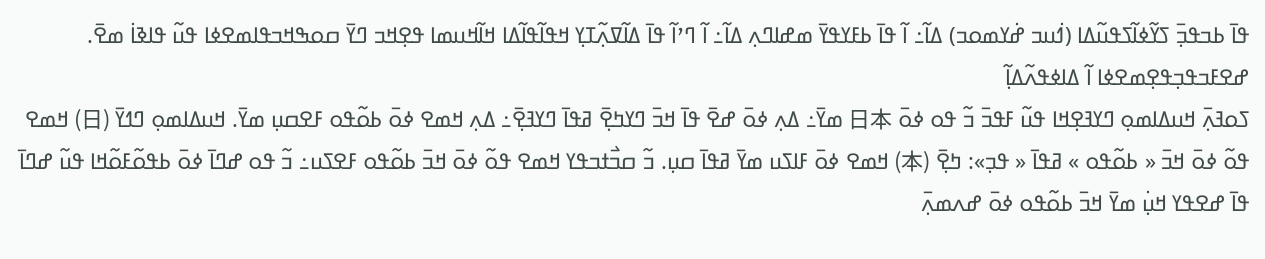ߟߊ߫ ߕߏߟߏ߲߫ ߖߌ߬ߦߊ߬ߖߟߎ߬ߡߊ (ߗ߭ߎߏ ߝ߭ߌߘߋߏ) ߡߊ߬߸ ߊ߬ ߟߊ߫ ߕߓߌߟߌ߫ ߘߝߊߣߍ߲ ߡߊ߬߸ ߊ߬ ߣߴߊ߬ ߟߊ߫ ߡߊ߬ߜߍ߲߬ߠߌ߲ ߞߟߊ߬ߟߊ߬ߡߊ ߞߊ߬ߞߎߘߊ ߟߐ߲ߞߏ ߣߌ߫ ߛߋߒߞߏߟߊߘߐߦߊ ߟߎ߬ ߟߊߢߊ߭ ߘߐ߫.
ߝߐߓߏߟߏ߲ߟߐ߲ߘߐߦߊ ߊ߬ ߡߊߦߟߍ߬ߡߊ߲߬
ߖߋߔߍ߲߫ ߞߎߡߊߘߋ߲ ߣߌߔߐ߲ߞߊ ߟߎ߬ ߓߟߏ߫ ߏ߬ ߟߋ ߦߋ߫ 日本 ߘߌ߫߸ ߡߍ߲ ߦߋ߫ ߝߐ߫ ߟߊ߫ ߞߏ߫ ߣߌߤߐ߲߫ ߥߟߊ߫ ߣߌߔߐ߲߫߸ ߡߍ߲ ߞߘߐ ߦߋ߫ ߕߋ߬ߟߋ ߓߐߛߎ߲ ߘߌ߫. ߞߎߡߊߘߋ߲ ߣߗߌ߫ (日) ߞߘߐ ߟߋ߬ ߦߋ߫ ߞߏ߫ « ߕߋ߬ߟߋ » ߥߟߊ߫ « ߟߏ߲»: ߤߐ߲߫ (本) ߞߘߐ ߦߋ߫ ߓߊߖߎ ߘߌ߫ ߥߟߊ߫ ߛߎ߲. ߏ߬ ߛߏ߯ߙߏߟߌ ߞߘߐ ߟߋ߬ ߦߋ߫ ߞߏ߫ ߕߋ߬ߟߋ ߓߐߖߎ߸ ߏ߬ ߟߋ ߝߣߊ߫ ߦߋ߫ ߕߟߋ߬ߓߋ߬ߞߊ ߟߎ߬ ߝߣߊ߫ ߟߊ߫ ߝߐߟߌ ߞߎ߲߭ ߘߌ߫ ߞߏ߫ ߕߋ߬ߟߋ ߦߋ߫ ߝߍߘߍ߲߫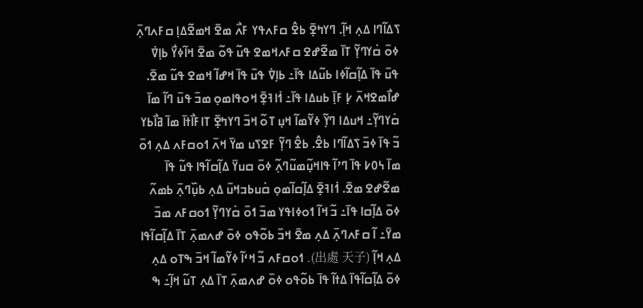ߖߡߊ߬ߣߊ ߡߍ߲ ߞߊ߲߬. ߣߌߤߐ߲߫ ߕߐ߮ ߛߓߍߟߌ ߓߍ߯ ߘߐ߫ ߞߘߐ߬ߡߊ߲ ߛߓߍߣߍ߲߫ ߦߋ߫ ߛ߭ߌߣߌ߲߬ ߠߊ߫ ߘߐ߬ߝߐ ߛߓߍߞߘߐ ߟߎ߬ ߟߋ߬ ߘߐ߫ ߞߊ߬ߦߌ߯ ߕߊ߲ߜ߭ ߟߎ߫ ߟߊ߫ ߡߊ߲߬ߛߊ߬ߦߊ ߕߎ߬ߡߊ ߟߊ߫߸ ߕߊ߲ߜ߭ ߟߎ߫ ߟߊ߫ ߞߝߊ߬ ߞߘߐ ߟߎ߬ ߘߐ߫. ߝߊ߯ߘߐߞߍ߫ ߇߲ ߓߊ߲߫ ߕߎߡߊ ߟߊ߫߸ ߗ߭ߊߔߐ߲߫ ߞߋߟߊߘߋ߲ ߘߏ߫ ߟߎ߫ ߣߊ߬ ߘߊ߫ ߛ߭ߌߣߌ߲߬߸ ߞߎߡߊ ߣߌ߲߬ ߦߌ߬ߘߊ߬ ߞߎ߲ ߠߋ߬ ߞߏ߫ ߣߌߤߐ߲߫ ߠߊߓߊ߯ߙߊ߫ ߘߊ߫ ߥߊ߯ߕߌ ߏ߬ ߟߊ߫ ߦߏ߫ ߖߡߊ߬ߣߊ ߕߐ߮. ߕߐ߮ ߣߌ߲߬ ߓߐߖߎ ߘߌ߫ ߞߍ߫ ߗߋߛߓߍ ߡߍ߲ ߗߋ߫ ߘߊ߫ ߆߀߇ ߟߊ߫ ߣߴߊ߬ ߟߊߞߎ߲߬ߘߎ߬ߣߍ߲߬ ߦߋ߫ ߛߎߌ߫ ߡߊ߲߬ߛߊ߬ߟߊ ߟߎ߬ ߟߊ߫ ߘߐ߬ߝߐ ߘߐ߫. ߗ߭ߊߔߐ߲߫ ߡߊ߲߬ߛߊ߬ߘߋ߲ ߛ߭ߎߕߏߞߎ߫ ߡߍ߲ ߕߎ߲߰ߣߍ߲߫ ߕߘߍ߬ ߦߋ߫ ߡߊ߲߬ߛߊ ߟߊ߫߸ ߏ߬ ߞߊ߬ ߗߋߦߊߟߌ ߘߏ߫ ߗߋ߫ ߛ߭ߌߣߌ߲߬ ߗߋߛߓߍ ߘߏ߫ ߘߌ߫߸ ߊ߬ ߛߓߍߣߍ߲߫ ߡߍ߲ ߘߐ߫ ߞߏ߫ ߕߋ߬ߟߋ ߦߋ߫ ߝߍߘߍ߲߫ ߠߊ߫ ߡߊ߲߬ߛߊ߬ߟߊ ߡߍ߲ ߞߊ߲߬ (出處 天子). ߗߋߛߓߍ ߏ߬ ߞߵߊ߬ ߦߌ߬ߘߊ߬ ߞߏ߫ ߒߠߋ ߡߍ߲ ߦߋ߫ ߡߊ߲߬ߛߊ߬ߟߊ߫ ߡߙߊ߬ ߟߊ߫ ߕߋ߬ߟߋ ߦߋ߫ ߝߍߘߍ߲߫ ߠߊ߫ ߡߍ߲ ߠߎ߬ ߞߊ߲߬߸ ߒ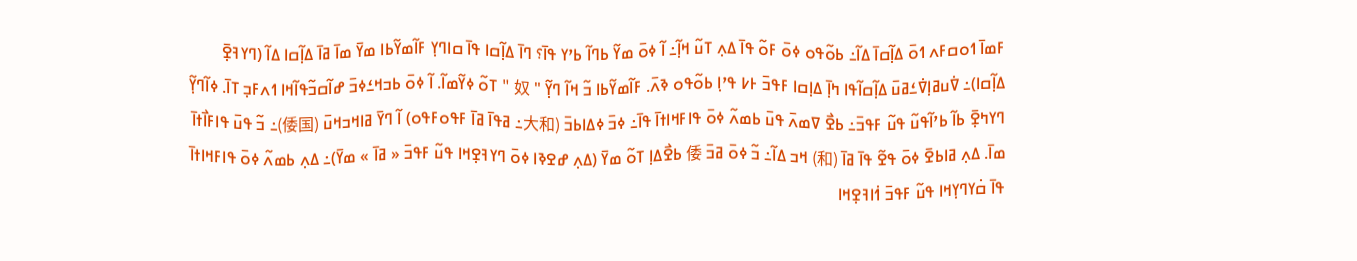ߓߘߊ߫ ߗߋߛߓߍ ߗߋ߫ ߡߊ߲߬ߛߊ߫ ߡߊ߬߸ ߕߋ߬ߟߋ ߦߋ߫ ߓߋ߬ ߟߊ߫ ߡߍ߲ ߠߎ߬ ߞߊ߲߬߸ ߊ߬ ߦߋ߫ ߘߌ߬ ߕߣߊ߬ ߕߴߌ ߟߊ߫؟ ߣߊ߫ ߡߊ߲߬ߛߊ ߟߊ߫ ߛߊߣߌ߲ ߓߊ߬ߘߌ߬ߕߊ ߘߌ߫ ߘߊ߫ ߥߊ߫ ߡߊ߲߬ߛߊ ߡߊ߬ (ߣߌߔߐ߲߫ ߡߊ߲߬ߛߊ)߸ ߜ߭ߎߥߊ߲ߜ߭ߑߥߎ߫ ߡߊ߲߬ߛߊ߬ߟߊ ߤߊ߲߫ ߡߊ߲ߛߊ ߓߟߏ߫ ߅߇ ߟߴߊ߲ ߕߋ߬ߟߋ ߢߍ߫. ߓߊ߬ߘߌ߬ߕߊ ߏ߬ ߞߊ߬ ߣߌ߲߬ " 奴 " ߠߋ߬ ߦߌ߬ߘߊ߬. ߊ߬ ߦߋ߫ ߕߏߞߑߦߏ߫ ߝߊ߬ߛߏ߬ߟߊ߬ߞߊ ߗߍߓߏ߲ ߠߊ߫. ߦߊ߬ߣߌ߲߬ ߣߌߤߐ߲߫ ߕߊ߬ ߕߴߊ߬ߟߎ߬ ߟߎ߬ ߓߟߏ߫߸ ߕߐ߯ ߜߘߍ߫ ߟߎ߫ ߕߘߍ߬ ߦߋ߫ ߟߊߓߞߊߙߊ߫ ߟߊ߫߸ ߦߏ߫ ߦߡߊߕߏ߫ (大和߸ ߥߟߊ߫ ߥߊ߫ ߓߟߋߓߟߋ) ߊ߬ ߣߌ߫ ߥߊߞߏߞߎ߫ (倭国)߸ ߏ߬ ߟߎ߫ ߟߊߓߊ߯ߙߊ߫ ߘߊ߫. ߡߍ߲ ߥߊߕߐ߫ ߦߋ߫ ߟߐ߬ ߟߊ߫ ߥߊ߫ (和) ߞߏ ߡߊ߬߸ ߏ߬ ߦߋ߫ ߥߏ߫ 倭 ߕߐ߯ߡߊ߲ ߠߋ߬ ߘߌ߫ (ߡߍ߲ ߝߐߢߊ ߦߋ߫ ߣߌߔߐ߲ߞߊ ߟߎ߬ ߓߟߏ߫ « ߥߊ߫ » ߘߌ߫)߸ ߡߍ߲ ߕߘߍ߬ ߦߋ߫ ߟߊߓߞߊߙߊ߫ ߟߊ߫ ߛ߭ߌߣߌ߲ߞߊ ߟߎ߬ ߓߟߏ߫ ߗ߭ߊߔߐ߲ߞߊ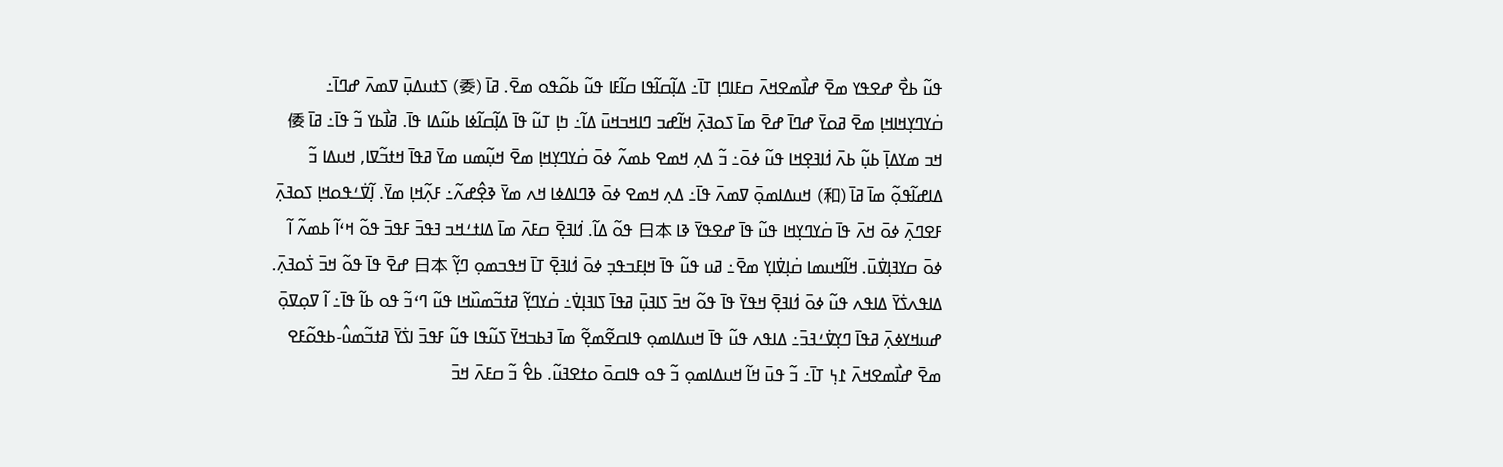ߟߎ߬ ߕߐ߯ ߝߐߟߌ ߘߐ߫ ߝߊ߯ߘߐߞߍ߫ ߛߓߊߣߊ߲ ߠߊ߫߸ ߡߊ߲߬ߛߊ߬ߟߊ ߛߊ߬ߓߊ ߟߎ߬ ߕߋ߬ߟߋ ߘߐ߫. ߥߊ߫ (委) ߖߙߎߡߎ߲߫ ߜߘߍ߫ ߝߣߊ߫߸ ߛ߭ߌߣߌ߲ߞߊߞߊ߲ ߘߐ߫ ߥߋߌ߫ ߝߣߊ߫ ߝߐ߫ ߘߊ߫ ߖߋߔߍ߲߫ ߞߊ߬ߝߏ ߣߊߞߏߞߎ߫ ߡߊ߬߸ ߤߊ߲ ߠߎ߬ ߟߊ߫ ߡߊ߲߬ߛߊ߬ߦߊ ߕߎ߬ߡߊ ߟߊ߫. ߥߊ߯ߕߌ ߏ߬ ߟߊ߫߸ ߥߊ߫ 倭 ߞߏ ߘߌߡߊ߲߫ ߕߎ߲߬ ߕߍ߫ ߗ߭ߊߔߐ߲ߞߊ ߟߎ߬ ߦߋ߫߸ ߏ߬ ߡߍ߲ ߞߘߐ ߕߘߍ߬ ߦߋ߫ ߛ߭ߌߣߌ߲ߞߊ߲ ߘߐ߫ ߞߎ߲߬ߘߎ ߘߌ߫ ߥߟߊ߫ ߞߙߏ߬ߜߊ, ߞߎߡߊ ߏ߬ ߡߊߝߊ߬ߟߋ߲߬ ߘߊ߫ ߥߊ߫ (和) ߞߎߡߊߘߋ߲߫ ߜߘߍ߫ ߟߊ߫߸ ߡߍ߲ ߞߘߐ ߦߋ߫ ߢߣߊߡߦߊ ߞߍ ߘߌ߫ ߢߐ߲߮ߝߍ߬߸ ߓߍ߲߬ߞߊ߲ ߘߌ߫. ߊ߲߬ߜ߭ߑߟߋߞߊ߲ ߖߋߔߍ߲߫ ߓߐߣߍ߲߫ ߦߋ߫ ߞߍ߫ ߟߊ߫ ߛ߭ߌߣߌ߲ߞߊ ߟߎ߬ ߟߊ߫ ߝߐߟߌ߫ ߢߊ 日本 ߟߋ߬ ߡߊ߬. ߗ߭ߊߔߐ߲߫ ߛߓߍ߫ ߘߊ߫ ߡߊߙߑߞߏ ߔߟߏ߫ ߓߟߏ߫ ߟߋ߬ ߞߵߊ߬ ߕߘߍ߬ ߊ߬ ߦߋ߫ ߛߌߔߊ߲ߜ߭ߎ߫. ߞߊ߬ߞߎߘߊ ߛ߭ߊ߲ߜ߭ߊߌ߲ ߘߐ߫߸ ߥߎ ߟߎ߬ ߟߊ߫ ߞߊ߲ߓߏߟߏ߲ ߦߋ߫ ߗ߭ߊߔߐ߲߫ ߠߊ߫ ߞߟߏߘߋ߲ ߣߌ߲߬ 日本 ߝߐ߫ ߟߊ߫ ߟߋ߬ ߞߏ߫ ߖ߭ߋߔߍ߲߫. ߡߊߟߍߖ߭ߌ߫ ߡߊߟߍ ߟߎ߬ ߦߋ߫ ߗ߭ߊߔߐ߲߫ ߞߟߌ߫ ߟߊ߫ ߟߋ߬ ߞߏ߫ ߖߊߔߎ߲߫ ߥߟߊ߫ ߖߊߔߊ߲ߜ߭߸ ߛ߭ߌߣߌ߲߬ ߥߙߏ߬ߘߎ߰ߞߊ ߟߎ߬ ߣߵߏ߬ ߟߋ ߕߊ߬ ߟߊ߫߸ ߊ߬ ߜߋ߲ߜߋ߲߫ ߝߎߞߌߦߍ߲߫ ߥߟߊ߫ ߣߌ߲ߜ߭ߑߔߏ߫߸ ߡߊߟߍ ߟߎ߬ ߟߊ߫ ߞߎߡߊߘߋ߲ ߟߊߛߐ߬ߘߐ߲߬ ߘߊ߫ ߔߕߏߞߌ߫ ߖߎ߬ߟߊ ߟߎ߬ ߓߟߏ߫ ߊߖ߭ߌ߫ ߥߙߏ߬ߘߎ߮-ߕߟߋ߬ߓߐ ߘߐ߫ ߝߊ߯ߘߐߞߍ߫ ߁߆߲ ߠߊ߫߸ ߏ߬ ߟߎ߫ ߞߊ߬ ߞߎߡߊߘߋ߲ ߏ߬ ߟߋ ߟߊߛߋ߫ ߋߙߐߔߎ߬. ߕߐ߮ ߏ߬ ߛߓߍ߫ ߞߏ߫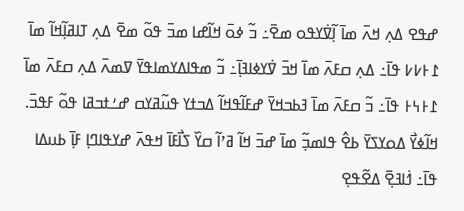ߝߟߐ ߡߍ߲ ߞߍ߫ ߘߊ߫ ߊ߲߬ߜ߭ߌߟߋ ߘߐ߫߸ ߏ߬ ߦߋ߫ ߞߊ߬ߝߊ ߘߏ߫ ߟߋ߬ ߘߐ߫ ߡߍ߲ ߠߊߥߊ߲߬ߞߊ߬ ߘߊ߫ ߁߅߇߇ ߟߊ߫߸ ߡߍ߲ ߛߓߍ߫ ߘߊ߫ ߞߏ߫ ߜ߭ߌߦߊߔߊ߲߫߸ ߏ߬ ߘߟߊߡߌߘߊߟߌ߫ ߜߘߍ߫ ߡߍ߲ ߛߓߍ߫ ߘߊ߫ ߁߅߆߅ ߟߊ߫߸ ߏ߬ ߛߓߍ߫ ߘߊ߫ ߔߕߏߞߌ߫ ߝߓߊ߬ߟߞߊ߬ ߡߏߙߌ ߟߎ߬ߥߌߛ ߝߑߙߏߥߊ ߟߋ߬ ߓߟߏ߫. ߞߊ߬ߦߌ߯ ߡߋߌߖߌ߫ ߕߐ߮ ߟߊߘߏ߲߬ ߘߊ߫ ߝߏ߫ ߞߊ߬ ߥߴߊ߬ ߛߌ߰ ߖߊ߯ߓߊ߫ ߞߟߍ߫ ߝߌߟߊߣߊ߲ ߓߊ߲߫ ߕߎߡߊ ߟߊ߫߸ ߗ߭ߊߔߐ߲߫ ߡߐ߬ߟߐ߲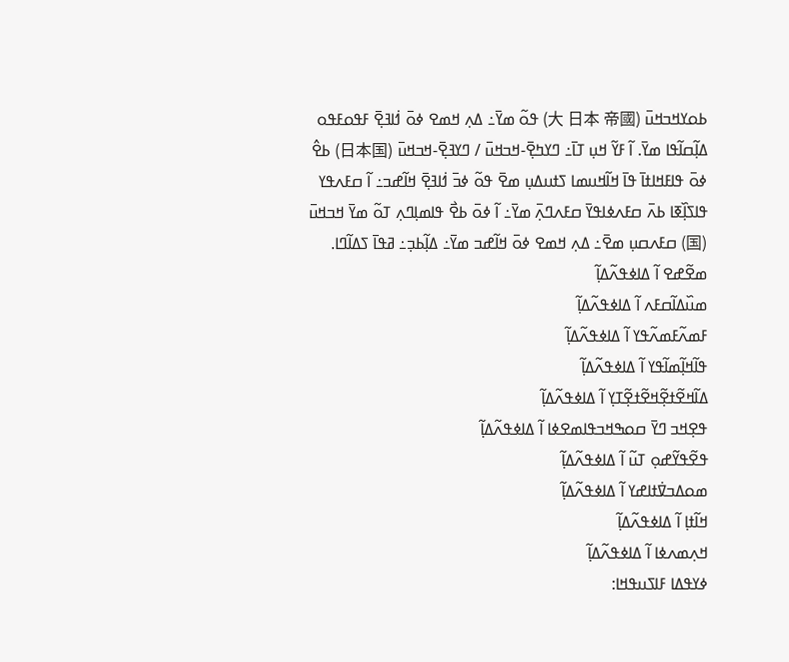ߕߋߌߞߏߞߎ߫ (大 日本 帝國) ߟߋ߬ ߘߌ߫߸ ߡߍ߲ ߞߘߐ ߦߋ߫ ߗ߭ߊߔߐ߲߫ ߓߟߋߓߟߋ ߡߊ߲߬ߛߊ߬ߟߊ ߘߌ߫. ߊ߬ ߓߌ߬ ߞߎ߲ ߠߊ߫߸ ߣߌߤߐ߲߫-ߞߏߞߎ߫ / ߣߌߔߐ߲߫-ߞߏߞߎ߫ (日本国) ߕߐ߮ ߦߋ߫ ߟߊߓߞߊߙߊ߫ ߟߊ߫ ߞߊ߬ߞߎߘߊ ߖߙߎߡߎ߲ ߘߐ߫ ߟߋ߬ ߦߏ߫ ߗ߭ߊߔߐ߲߫ ߞߊ߬ߝߏ߸ ߊ߬ ߛߓߍߟߌ ߟߊߖߊ߲߰ߧߊ ߕߍ߫ ߛߓߍߦߊߟߌ߫ ߛߓߍߣߍ߲߫ ߘߌ߫߸ ߊ߬ ߦߋ߫ ߕߐ߯ ߟߊߘߊ߲ߣߍ߲ ߠߋ߬ ߘߌ߫ ߞߏߞߎ߫ (国) ߛߓߍߛߎ߲ ߘߐ߫߸ ߡߍ߲ ߞߘߐ ߦߋ߫ ߞߊ߬ߝߏ ߘߌ߫߸ ߡߊ߲߬ߕߏ߲߸ ߥߟߊ߫ ߖߡߊ߬ߣߊ.
ߘߐ߬ߝߐ ߊ߬ ߡߊߦߟߍ߬ߡߊ߲߬
ߘߎ߰ߡߊ߬ߛߓߍ ߊ߬ ߡߊߦߟߍ߬ߡߊ߲߬
ߓߘߍ߬ߓߘߍ߬ߟߌ ߊ߬ ߡߊߦߟߍ߬ߡߊ߲߬
ߟߊ߬ߞߊ߲߬ߘߊ߬ߟߌ ߊ߬ ߡߊߦߟߍ߬ߡߊ߲߬
ߡߊ߬ߞߐ߬ߙߐ߲߬ߞߐ߬ߙߐ߲߬ߠߌ߲ ߊ߬ ߡߊߦߟߍ߬ߡߊ߲߬
ߟߐ߲ߞߏ ߣߌ߫ ߛߋߒߞߏߟߊߘߐߦߊ ߊ߬ ߡߊߦߟߍ߬ߡߊ߲߬
ߟߐ߬ߟߌ߬ߝߋ߲ ߠߎ߬ ߊ߬ ߡߊߦߟߍ߬ߡߊ߲߬
ߘߋߡߏߜ߭ߙߊߝߌ ߊ߬ ߡߊߦߟߍ߬ߡߊ߲߬
ߞߊ߬ߙߊ߲ ߊ߬ ߡߊߦߟߍ߬ߡߊ߲߬
ߞߍ߲ߘߍߦߊ ߊ߬ ߡߊߦߟߍ߬ߡߊ߲߬
ߦߌߟߡߊ ߓߊߖߎߟߞߊ: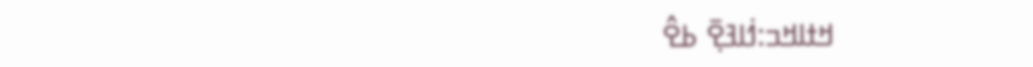ߞߙߊߞߏ:ߗ߭ߊߔߐ߲߫ ߕߐ߮